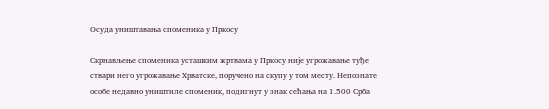Осуда уништавања споменика у Пркосу

Скрнављење споменика усташким жртвама у Пркосу није угрожавање туђе ствари него угрожавање Хрватске, поручено на скупу у том месту. Непознате особе недавно уништиле споменик, подигнут у знак сећања на 1.500 Срба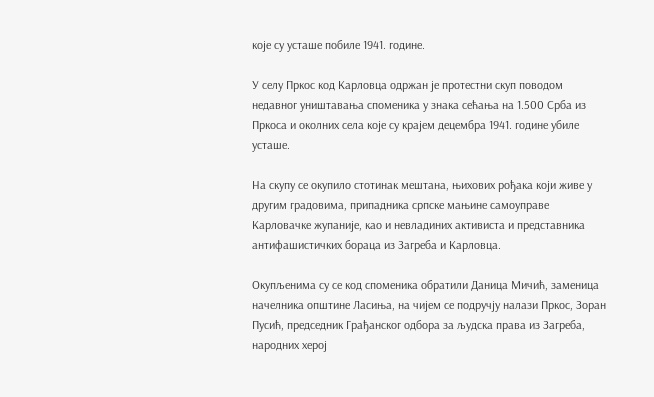које су усташе побиле 1941. године.

У селу Пркос код Карловца одржан је протестни скуп поводом недавног уништавања споменика у знака сећања на 1.500 Срба из Пркоса и околних села које су крајем децембра 1941. године убиле усташе.

На скупу се окупило стотинак мештана, њихових рођака који живе у другим градовима, припадника српске мањине самоуправе Карловачке жупаније, као и невладиних активиста и представника антифашистичких бораца из Загреба и Карловца.

Окупљенима су се код споменика обратили Даница Мичић, заменица начелника општине Ласиња, на чијем се подручју налази Пркос, Зоран Пусић, председник Грађанског одбора за људска права из Загреба, народних херој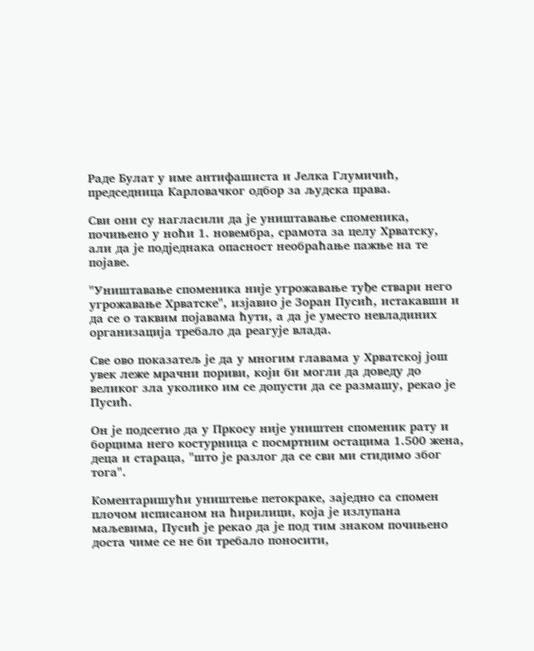Раде Булат у име антифашиста и Јелка Глумичић, председница Карловачког одбор за људска права.

Сви они су нагласили да је уништавање споменика, почињено у ноћи 1. новембра, срамота за целу Хрватску, али да је подједнака опасност необраћање пажње на те појаве.

"Уништавање споменика није угрожавање туђе ствари него угрожавање Хрватске", изјавио је Зоран Пусић, истакавши и да се о таквим појавама ћути, а да је уместо невладиних организација требало да реагује влада.

Све ово показатељ је да у многим главама у Хрватској још увек леже мрачни пориви, који би могли да доведу до великог зла уколико им се допусти да се размашу, рекао је Пусић.

Он је подсетио да у Пркосу није уништен споменик рату и борцима него костурница с посмртним остацима 1.500 жена, деца и стараца, "што је разлог да се сви ми стидимо због тога".

Коментаришући уништење петокраке, заједно са спомен плочом исписаном на ћирилици, која је излупана маљевима, Пусић је рекао да је под тим знаком почињено доста чиме се не би требало поносити,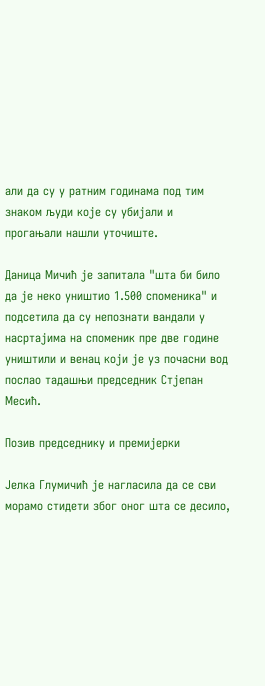али да су у ратним годинама под тим знаком људи које су убијали и прогањали нашли уточиште.

Даница Мичић је запитала "шта би било да је неко уништио 1.500 споменика" и подсетила да су непознати вандали у насртајима на споменик пре две године уништили и венац који је уз почасни вод послао тадашњи председник Стјепан Месић.

Позив председнику и премијерки

Јелка Глумичић је нагласила да се сви морамо стидети због оног шта се десило,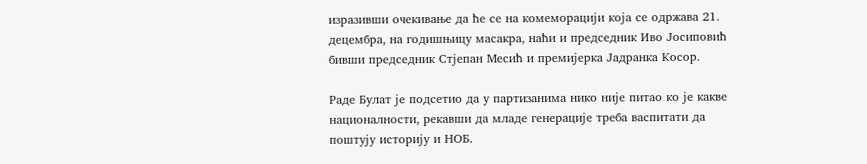изразивши очекивање да ће се на комеморацији која се одржава 21. децембра, на годишњицу масакра, наћи и председник Иво Јосиповић бивши председник Стјепан Месић и премијерка Јадранка Косор.

Раде Булат је подсетио да у партизанима нико није питао ко је какве националности, рекавши да младе генерације треба васпитати да поштују историју и НОБ.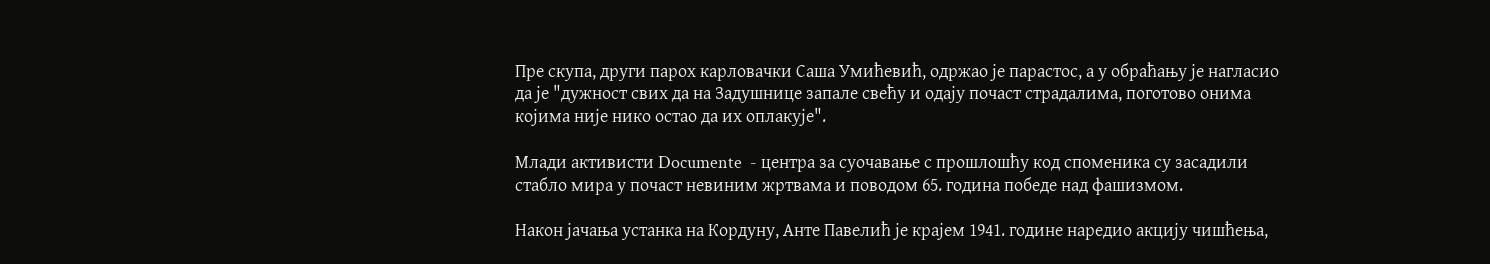Пре скупа, други парох карловачки Саша Умићевић, одржао је парастос, а у обраћању је нагласио да је "дужност свих да на Задушнице запале свећу и одају почаст страдалима, поготово онима којима није нико остао да их оплакује".

Млади активисти Documente  - центра за суочавање с прошлошћу код споменика су засадили стабло мира у почаст невиним жртвама и поводом 65. година победе над фашизмом.

Након јачања устанка на Кордуну, Анте Павелић је крајем 1941. године наредио акцију чишћења,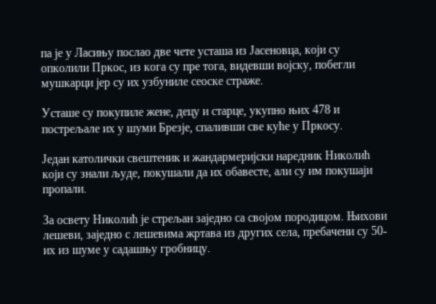па је у Ласињу послао две чете усташа из Јасеновца, који су опколили Пркос, из кога су пре тога, видевши војску, побегли мушкарци јер су их узбуниле сеоске страже.

Усташе су покупиле жене, децу и старце, укупно њих 478 и пострељале их у шуми Брезје, спаливши све куће у Пркосу.

Један католички свештеник и жандармеријски наредник Николић који су знали људе, покушали да их обавесте, али су им покушаји пропали.

За освету Николић је стрељан заједно са својом породицом. Њихови лешеви, заједно с лешевима жртава из других села, пребачени су 50-их из шуме у садашњу гробницу.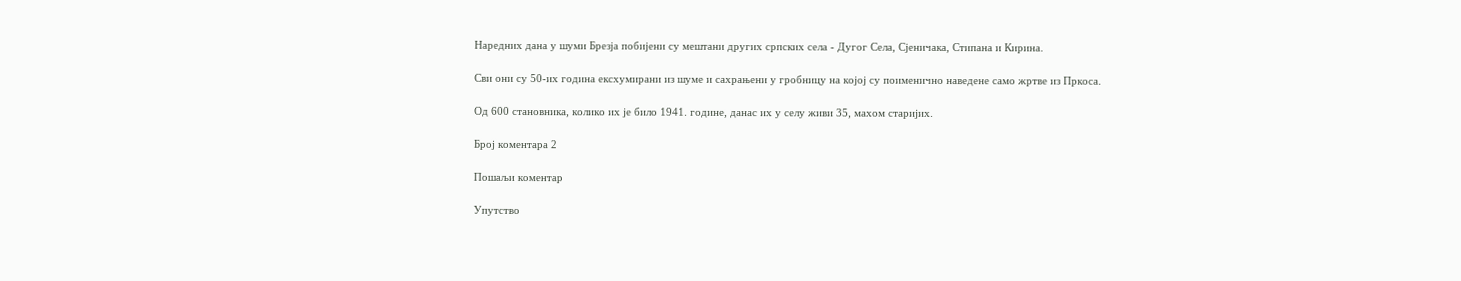Наредних дана у шуми Брезја побијени су мештани других српских села - Дугог Села, Сјеничака, Стипана и Кирина.

Сви они су 50-их година ексхумирани из шуме и сахрањени у гробницу на којој су поименично наведене само жртве из Пркоса.

Од 600 становника, колико их је било 1941. године, данас их у селу живи 35, махом старијих.

Број коментара 2

Пошаљи коментар

Упутство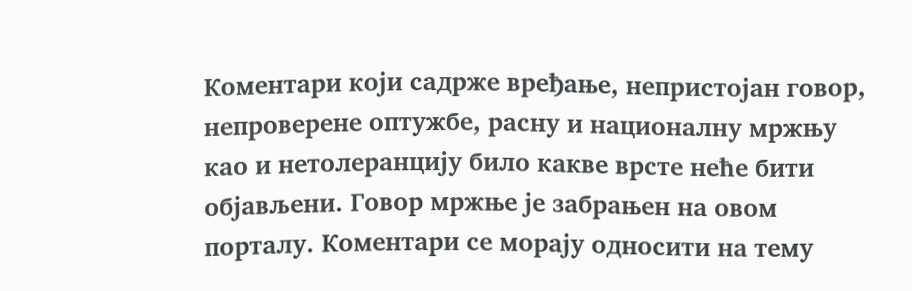Коментари који садрже вређање, непристојан говор, непроверене оптужбе, расну и националну мржњу као и нетолеранцију било какве врсте неће бити објављени. Говор мржње је забрањен на овом порталу. Коментари се морају односити на тему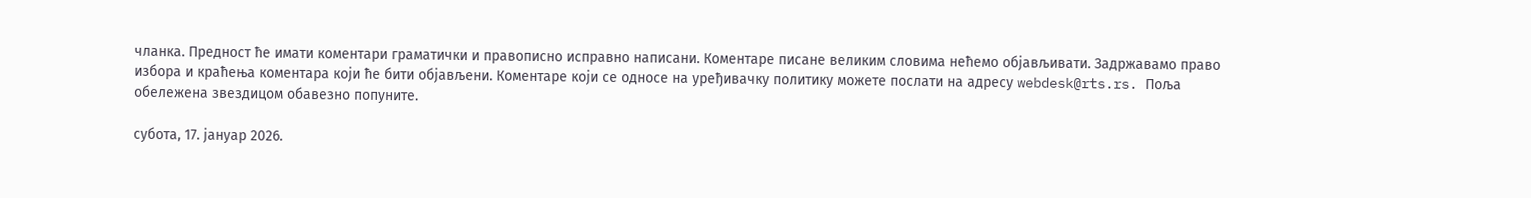чланка. Предност ће имати коментари граматички и правописно исправно написани. Коментаре писане великим словима нећемо објављивати. Задржавамо право избора и краћења коментара који ће бити објављени. Коментаре који се односе на уређивачку политику можете послати на адресу webdesk@rts.rs. Поља обележена звездицом обавезно попуните.

субота, 17. јануар 2026.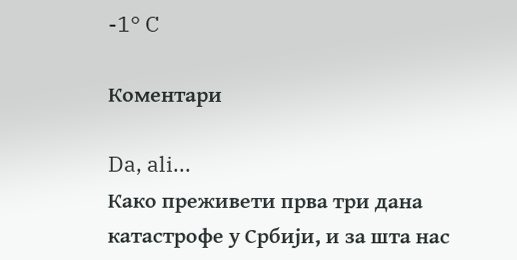-1° C

Коментари

Da, ali...
Како преживети прва три дана катастрофе у Србији, и за шта нас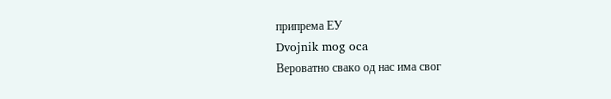припрема ЕУ
Dvojnik mog oca
Вероватно свако од нас има свог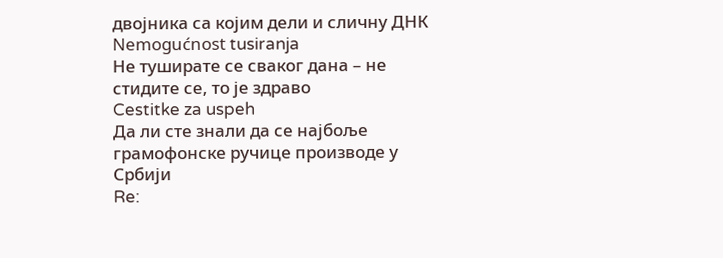двојника са којим дели и сличну ДНК
Nemogućnost tusiranja
Не туширате се сваког дана – не стидите се, то је здраво
Cestitke za uspeh
Да ли сте знали да се најбоље грамофонске ручице производе у Србији
Re: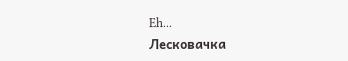Eh...
Лесковачка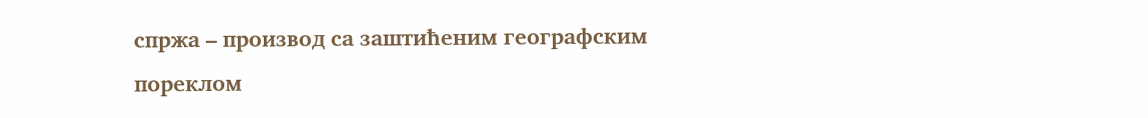спржа – производ са заштићеним географским пореклом